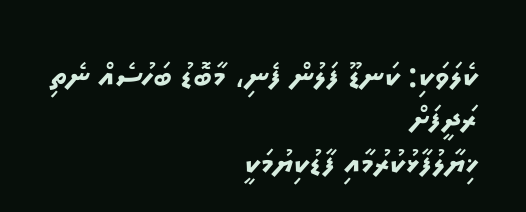ކެލަވަކި: ކަނޑޫ ފަލުން ފެނި، މާބޮޑު ބަހުސެއް ނެތި ރަދީފަށް
ޚިޔާލުފާޅުކުރުމާއި ފާޑުކިޔުމަކީ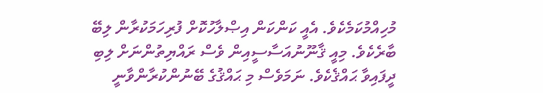މުހިއްމުކަމެކެވެ. އެއީ ކަންކަން އިޞްލާހުކޮށް ފުރިހަމަކުރާން ލިބޭ ބާރެކެވެ. މިއީ ޤާނޫނުއަސާސީއިން ވެސް ރައްޔިތުންނަށް ލިބި ދީފައިވާ ޙައްޤެކެވެ. ނަމަވެސް މި ޙައްޤުގެ ބޭނުންކުރާންވާނީ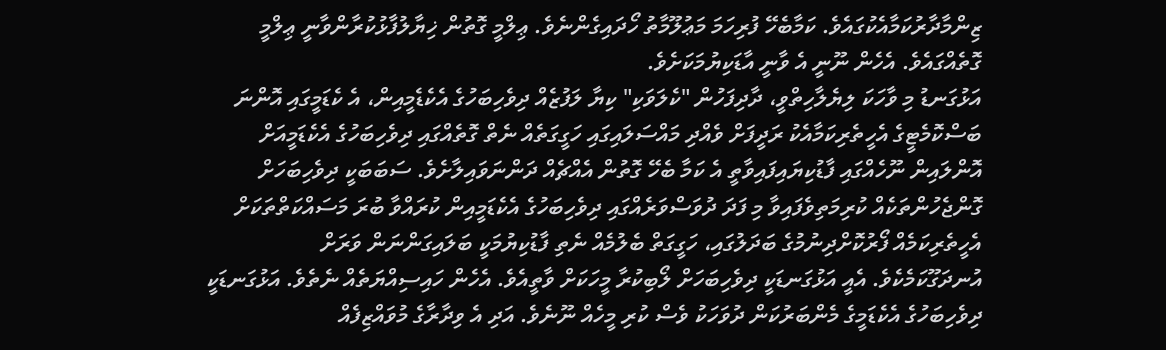ޒިންމާދާރުކަމާއެކުގައެވެ. ކަމާބެހޭ ފުރިހަމަ މަޢުލޫމާތު ހޯދައިގެންނެވެ. ޢިލްމީ ގޮތުން ޚިޔާލުފާޅުކުރާންވާނީ ޢިލްމީ ގޮތެއްގައެވެ. އެހެން ނޫނީ އެ ވާނީ އާޑަކިޔުމަކަށެވެ.
އަޅުގަނޑު މި ވާހަކަ ލިޔެލާހިތްވީ، ދާދިފަހުން "ކެލަވަކި" ކިޔާ ލަފުޒެއް ދިވެހިބަހުގެ އެކެޑެމީއިން، އެ ކެޑަމީގައި އޮންނަ ބަސްކޮމެޓީގެ އެހީތެރިކަމާއެކު ރަދީފަށް ވެއްދި މައްސަލައިގައި ހަގީގަތެއް ނެތް ގޮތެއްގައި ދިވެހިބަހުގެ އެކެޑަމީއަށް އޮންލައިން ނޫހެއްގައި ފާޑުކިޔައިފައިވާތީ އެ ކަމާ ބެހޭ ގޮތުން އެއްޗެއް ދަންނަވައިލާށެވެ. ސަބަބަކީ ދިވެހިބަހަށް ގޮންޖެހުންތަކެއް ކުރިމަތިވެފައިވާ މި ފަދަ ދުވަސްވަރެއްގައި ދިވެހިބަހުގެ އެކެޑަމީއިން ކުރައްވާ ބުރަ މަސައްކަތްތަކަށް އެހީތެރިކަމެއް ފޯރުކޮށްދިނުމުގެ ބަދަލުގައި، ހަގީގަތް ބެލުމެއް ނެތި ފާޑުކިޔުމަކީ ބަލައިގަންނަން ވަރަށް އުނދަގޫކަމެކެވެ. އެއީ އަޅުގަނޑަކީ ދިވެހިބަހަށް ލޯބިކުރާ މީހަކަށް ވާތީއެވެ. އެހެން ހައިސިއްޔަތެއް ނެތެވެ. އަޅުގަނޑަކީ ދިވެހިބަހުގެ އެކެޑަމީގެ މެންބަރުކަން ދުވަހަކު ވެސް ކުރި މީހެއް ނޫނެވެ. އަދި އެ ވިދާރާގެ މުވައްޒިފެއް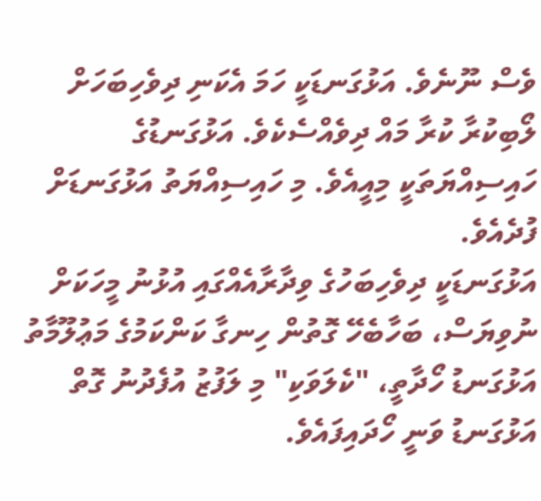ވެސް ނޫނެވެ. އަޅުގަނޑަކީ ހަމަ އެކަނި ދިވެހިބަހަށް ލޯބިކުރާ ކުރާ މައް ދިވެއްސެކެވެ. އަޅުގަނޑުގެ ހައިސިއްޔަތަކީ މިއީއެވެ. މި ހައިސިއްޔަތު އަޅުގަނޑަށް ފުދެއެވެ.
އަޅުގަނޑަކީ ދިވެހިބަހުގެ ވިދާރާއެއްގައި އުޅުނު މީހަކަށް ނުވިޔަސް، ބަހާބެހޭ ގޮތުން ހިނގާ ކަންކަމުގެ މަޢުލޫމާތު އަޅުގަނޑު ހޯދާތީ، "ކެލަވަކި" މި ލަފުޒު އުފެދުނު ގޮތް އަޅުގަނޑު ވަނީ ހޯދައިފައެވެ.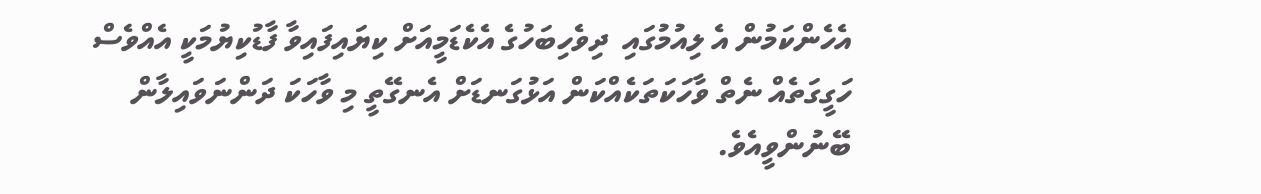އެހެންކަމުން އެ ލިއުމުގައި  ދިވެހިބަހުގެ އެކެޑަމީއަށް ކިޔައިފައިވާ ފާޑުކިޔުމަކީ އެއްވެސް ހަގީގަތެއް ނެތް ވާހަކަތަކެއްކަން އަޅުގަނޑަށް އެނގޭތީ މި ވާހަކަ ދަންނަވައިލާން ބޭނުންވީއެވެ.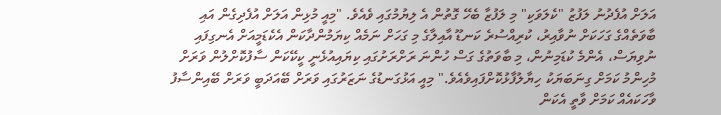އަލަށް އުފެދުނު ލަފުޒު "ކެލަވަކި" މި ލަފުޒާ ބެހޭ ގޮތުން އެ ލިޔުމުގައި ވެއެވެ. "މިއީ މުޅިން އަލަށް އުފެދިގެން އައި ބާވަތެއްގެ ގަހަކަށް ނުވާއިރު، ކުރިއްސުރެ ކަނޑޫ އާއިލާގެ މި ގަހަށް ނަމެއް ކިޔަމުންދާކަން އެކެޑަމީއަށް އެނގިފައި ނުވިޔަސް، އެންމެ ކުޑަމިނުން، މި ބާވަތުގެ ގަސް ހުންނަ ރަށްރަށުގައި ކިޔައިއުޅެނީ ކީކޭކަން ސާފުކޮށްލުން ވަރަށް މުހިންމު ކަމަށް ގިނަބަޔަކު ހިޔާލުފާޅުކޮށްފައިވެއެވެ." މިއީ އަޅުގަނޑުގެ ނަޒަރުގައި ވަރަށް ބޭއަދަބީ ވަރަށް ބޭއިންސާފު ވާހަކައެއް ކަމަށް ވާތީ އެކަން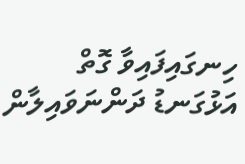ހިނގައިފައިވާ ގޮތް އަޅުގަނޑު ދަންނަވައިލާން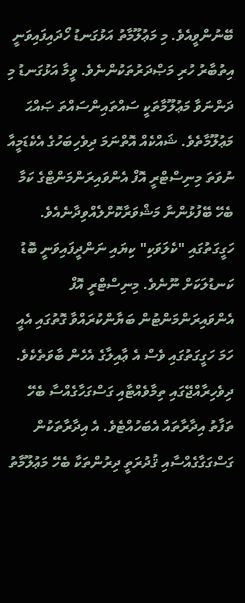ބޭނުންވީއެވެ. މި މަޢުލޫމާތު އަޅުގަނޑު ހޯދައިފައިވަނީ އިތުބާރު ހުރި މަޞްދަރުތަކުންނެވެ. ވީމާ އަޅުގަނޑު މި ދަންނަވާ މަޢުލޫމާތަކީ ސައްތައިންސައްތަ ޞައްޙަ މަޢުލޫމާތެވެ. ޝައްކެއް އޮތްނަމަ ދިވެހިބަހުގެ އެކެޑަމީއާ ނުވަތަ މިނިސްޓްރީ އޮފް އެންވައިރަންމަންޓްގެ ކަމާ ބެހޭ ބޭފުޅުންނާ މަޝްވަރާކޮށްލެއްވިދާނެއެވެ.
ހަގީގަތުގައި "ކެލަވަކި" ކިޔައި ނަންދީފައިވަނީ ބޮޑު ކަނޑުލަކަށް ނޫނެވެ. މިނިސްޓްރީ އޮފް އެންވައިރަންމަންޓުން ބަޔާންކުރައްވާ ގޮތުގައި އެއީ ހަމަ ހަގީގަތުގައި ވެސް އެ ޢާއިލާގެ އެހެން ބާވަތެކެވެ. ދިވެހިރާއްޖޭގައި ތިމާވެއްޓާއި ގަސްގަހާގެއްސާ ބެހޭ ތަފާތު އިދާރާތައް އެބަހުއްޓެވެ. އެ އިދާރާތަކުން ގަސްގަގާގެއްސާއި ޤުދުރަތީ ދިރުންތަކާ ބެހޭ މަޢުލޫމާތު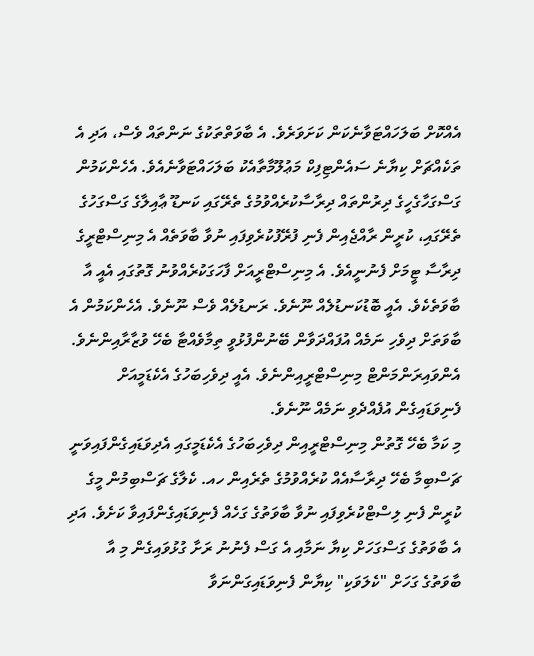އެއްކޮށް ބަލަހައްޓަވާނެކަން ކަށަވަރެވެ. އެ ބާވަތްތަކުގެ ނަންތައް ވެސް، އަދި އެ ތަކެއްޗަށް ކިޔާނެ ސައެންޓިފިކް މަޢުލޫމާތާއެކު ބަލަހައްޓަވާނެއެވެ. އެހެންކަމުން ގަސްގަހާގެހީގެ ދިރުންތައް ދިރާސާކުރެއްވުމުގެ ތެރޭގައި ކަނޑޫ ޢާއިލާގެ ގަސްގަހުގެ ތެރޭގައި، ކުރީން ރާއްޖެއިން ފެނި ފުރޭފުކުރެވިފައި ނުވާ ބާވަތެއް އެ މިނިސްޓްރީގެ ދިރާސާ ޓީމަށް ފެނުނީއެވެ. އެ މިނިސްޓްރީއަށް ފާހަގަކުރެއްވުނު ގޮތުގައި އެއީ އާ ބާވަތެކެވެ. އެއީ ބޮޑުކަނޑުލެއް ނޫނެވެ. ރަނޑުލެއް ވެސް ނޫނެވެ. އެހެންކަމުން އެ ބާވަތަށް ދިވެހި ނަމެއް އުފައްދަވާން ބޭނުންފުޅުވީ ތިމާވެއްޓާ ބެހޭ ވުޒާރާއިންނެވެ. އެންވައިރަންމަންޓް މިނިސްޓްރީއިންނެވެ. އެއީ ދިވެހިބަހުގެ އެކެޑަމީއަށް ފެނިވަޑައިގެން އުފެއްދެވި ނަމެއް ނޫނެވެ.
މި ކަމާ ބެހޭ ގޮތުން މިނިސްޓްރީއިން ދިވެހިބަހުގެ އެކެޑަމީގައި އެދިވަޑައިގެންފައިވަނީ ޗަސްބިމާ ބެހޭ ދިރާސާއެއް ކުރެއްވުމުގެ ތެރެއިން ހއ. ކެލާގެ ޗަސްބިމުން މީގެ ކުރީން ފެނި ލިސްޓްކުރެވިފައި ނުވާ ބާވަތުގެ ގަހެއް ފެނިވަޑައިގެންފައިވާ ކަށެވެ. އަދި އެ ބާވަތުގެ ގަސްގަހަށް ކިޔާ ނަމާއި އެ ގަސް ފެނުނު ރަށާ ގުޅުވައިގެން މި އާ ބާވަތުގެ ގަހަށް "ކެލަވަކި" ކިޔާން ފެނިވަޑައިގަންނަވާ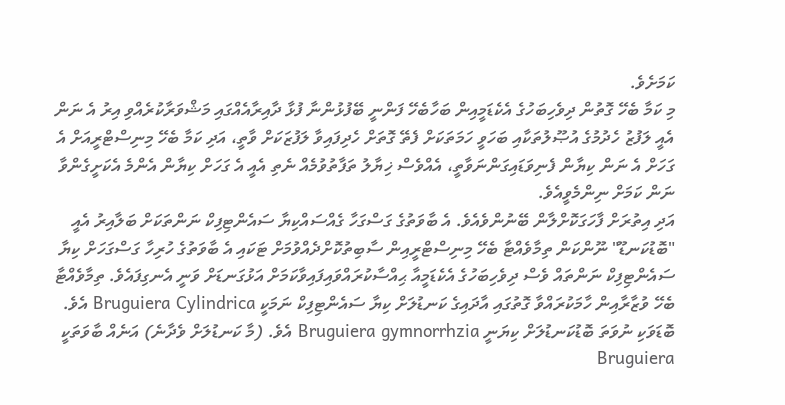ކަމަށެވެ.
މި ކަމާ ބެހޭ ގޮތުން ދިވެހިބަހުގެ އެކެޑަމީއިން ބަހާބެހޭ ފަންނީ ބޭފުޅުންނާ ފުޅާ ދާއިރާއެއްގައި މަޝްވަރާކުރެއްވި އިރު އެ ނަން އެއީ ލަފުޒު ހެދުމުގެ އުޞޫލުތަކާއި ބަހަވީ ހަމަތަކަށް ފެތޭ ގޮތަށް ހެދިފައިވާ ލަފުޒަކަށް ވާތީ، އަދި ކަމާ ބެހޭ މިނިސްޓްރީއަށް އެ ގަހަށް އެ ނަން ކިޔާން ފެނިވަޑައިގަންނަވާތީ، އެއްވެސް ޚިޔާލު ތަފާތުވުމެއް ނެތި އެއީ އެ ގަހަށް ކިޔާން އެންމެ އެކަށީގެންވާ ނަން ކަމަށް ނިންމެވީއެވެ.
އަދި އިތުރަށް ފާހަގަކޮށްލާން ބޭނުންވެއެވެ. އެ ބާވަތުގެ ގަސްގަހާ ގެއްސައްކިޔާ ސައެންޓިފިކް ނަންތަކަށް ބަލާއިރު އެއީ "ބޮޑުކަނޑޫ" ނޫންކަން ތިމާވެއްޓާ ބެހޭ މިނިސްޓްރީއިން ސާބިތުކޮށްދެއްވުމަށް ޓަކައި އެ ބާވަތުގެ ހުރިހާ ގަސްގަހަށް ކިޔާ ސައެންޓިފިކް ނަންތައް ވެސް ދިވެހިބަހުގެ އެކެޑަމީއާ ޙިއްސާކުރައްވައިފައިވާކަމަށް އަޅުގަނޑަށް ވަނީ އެނގިފައެވެ. ތިމާވެއްޓާ ބެހޭ ވުޒާރާއިން ހާމަކުރައްވާ ގޮތުގައި އާދައިގެ ކަނޑުލަށް ކިޔާ ސައެންޓިފިކް ނަމަކީ Bruguiera Cylindrica އެވެ. ބޮޑަވަކި ނުވަތަ ބޮޑުކަނޑުލަށް ކިޔަނީ Bruguiera gymnorrhzia އެވެ. (މާ ކަނޑުލަށް ވެދާނެ) އަނެއް ބާވަތަކީ Bruguiera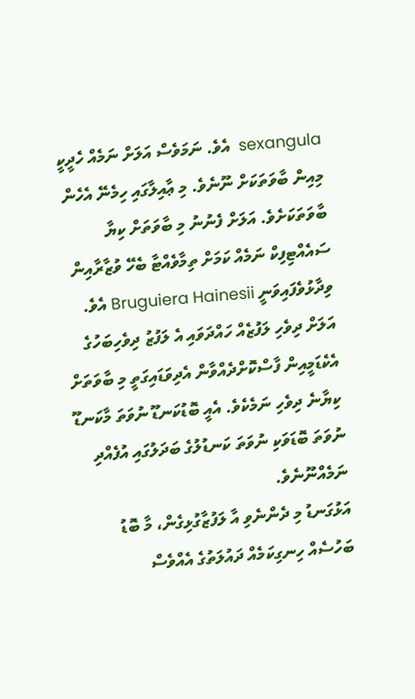sexangula  އެވެ. ނަމަވެސް އަލަށް ނަމެއް ހެދީކީ މިއިން ބާވަތަކަށް ނޫނެވެ. މި ޢާއިލާގައި ހިމެނޭ އެހެން ބާވަތަކަށެވެ. އަލަށް ފެނުނު މި ބާވަތަށް ކިޔާ ސައެއްޓިފިކް ނަމެއް ކަމަށް ތިމާވެއްޓާ ބެހޭ ވުޒާރާއިން ވިދާޅުވެފައިވަނީ Bruguiera Hainesii އެވެ. އަލަށް ދިވެހި ލަފުޒެއް ހައްދަވައި އެ ލަފުޒު ދިވެހިބަހުގެ އެކެޑަމީއިން ފާސްކޮށްދެއްވާން އެދިވަޑައިގަތީ މި ބާވަތަށް ކިޔާނެ ދިވެހި ނަމެކެވެ. އެއީ ބޮޑުކަނޑޫ ނުވަތަ މާކަނޑޫ ނުވަތަ ބޮޑަވަކި ނުވަތަ ކަނޑުލުގެ ބަދަލުގައި އުފެއްދި ނަމެއްނޫނެވެ.
އަޅުގަނޑު މި ދެންނެވި އާ ލަފުޒާގުޅިގެން، މާ ބޮޑު ބަހުސެއް ހިނގިކަމެއް ދައުލަތުގެ އެއްވެސް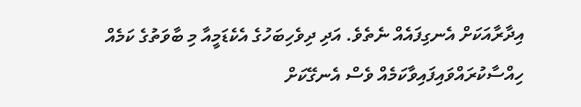އިދާރާއަކަށް އެނގިފައެއް ނެތެވެ. އަދި ދިވެހިބަހުގެ އެކެޑަމީއާ މި ބާވަތުގެ ކަމެއް ހިއްސާކުރައްވައިފައިވާކަމެއް ވެސް އެނގޭކަށް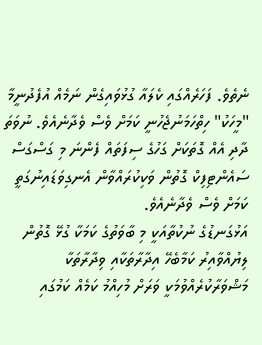ނެތެވެ. ފަހަރެއްގައި ކެލައާ ގުޅުވައިގެން ނަމެއް އުފެދުނީމާ "މީހަކު" ހިތްހަމަނުޖެހުނީ ކަމަށް ވެސް ވެދާނެއެވެ. ނުވަތަ ދާދި އެއް ގޮތަކަށް ގަހުގެ ސިފަތައް ފެންނަ މި ގަސްގަސް ސައެންޓިފިކް ގޮތުން ވަކިކުރައްވާން އެނގިވަޑައިނުގަތީ ކަމަށް ވެސް ވެދާނެއެވެ.
އަޅުގަނޑުގެ ނުކުތާއަކީ މި ބާވަތުގެ ކަމަކާ ގުޅޭ ގޮތުން ލިޔުއްވާއިރު ކަމާބެހޭ އިދާރާތަކާއި ވިދާރާތަކާ މަޝްވަރާކުރެއްވުމަކީ ވަރަށް މުހިއްމު ކަމެއް ކަމުގައި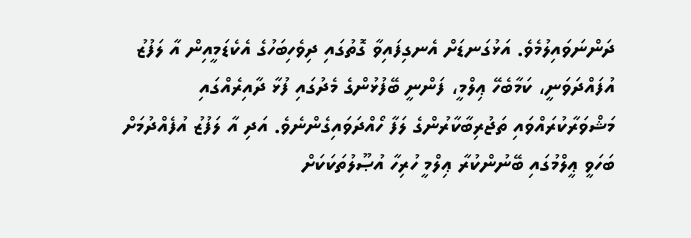ދަންނަވައިލުމެވެ. އަޅުގަނޑަށް އެނގިފައިވާ ގޮތުގައި ދިވެހިބަހުގެ އެކެޑަމީއިން އާ ލަފުޒު އުފައްދަވަނީ، ކަމާބެހޭ ޢިލްމީ، ފަންނީ ބޭފުޅުންގެ މެދުގައި ފުޅާ ދާއިރެއްގައި މަޝްވަރާކުރައްވައި ތަޖުރިބާކާރުންގެ ލަފާ ހޯއްދަވައިގެންނެވެ. އަދި އާ ލަފުޒު އުފެއްދުމަށް ބަހަވީ ޢީލްމުގައި ބޭނުންކުރާ ޢިލްމީ ހުރިހާ އުޞޫލުތަކަކަށް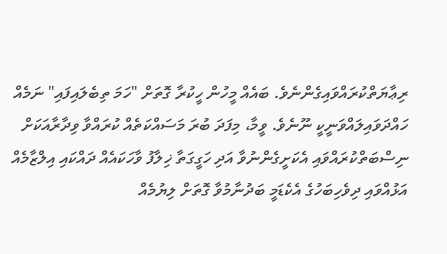ރިޢާޔަތްކުރައްވައިގެންނެވެ. ބައެއް މީހުން ހީކުރާ ގޮތަށް "ހަމަ ތިބެލައިފައި" ނަމެއް ހައްދަވައިލައްވަނީކީ ނޫނެވެ. ވީމާ، މިފަދަ ބުރަ މަސައްކަތެއް ކުރައްވާ ވިދާރާއަކަށް ނިސްބަތްކުރައްވައި އެކަށީގެންނުވާ އަދި ހަގީގަތާ ޚިލާފު ވާހަކައެއް ދައްކައި އިލްޒާމެއް އަޅުއްވައި ދިވެހިބަހުގެ އެކެޑަމީ ބަދުނާމުވާ ގޮތަށް ލިޔުމެއް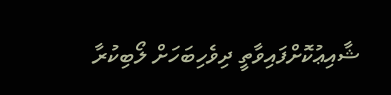ޝާއިޢުކޮށްފައިވާތީ ދިވެހިބަހަށް ލޯބިކުރާ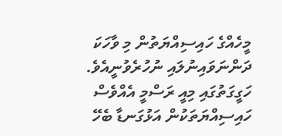މީހެއްގެ ހައިސިއްޔަތުން މި ވާހަކަ ދަންނަވައިނުލައި ނުހުރެވުނީއެވެ. ހަގީގަތުގައި މިއީ ރަސްމީ އެއްވެސް ހައިސިއްޔަތަކުން އަޅުގަނޑާ ބެހޭ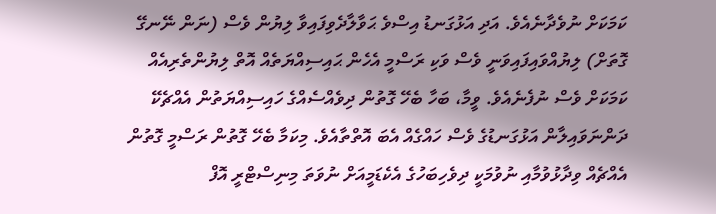ކަމަކަށް ނުވެދާނެއެވެ. އަދި އަޅުގަނޑު އިސްވެ ޙަވާލާދެވިފައިވާ ލިޔުން ވެސް (ނަން ނޭނގޭ ގޮތަށް) ލިޔުއްވައިފައިވަނީ ވެސް ވަކި ރަސްމީ އެހެން ޙައިސިއްޔަތެއް އޮތް ލިޔުންތެރިއެއް ކަމަކަށް ވެސް ނުފެނެއެވެ. ވީމާ، ބަހާ ބެހޭ ގޮތުން ދިވެއްސެއްގެ ހައިސިއްޔަތުން އެއްޗެކޭ ދަންނަވައިލާން އަޅުގަނޑުގެ ވެސް ހައްގެއް އެބަ އޮތްތާއެވެ. މިކަމާ ބެހޭ ގޮތުން ރަސްމީ ގޮތުން އެއްޗެއް ވިދާޅުވުމާއި ނުވުމަކީ ދިވެހިބަހުގެ އެކެޑަމީއަށް ނުވަތަ މިނިސްޓްރީ އޮފް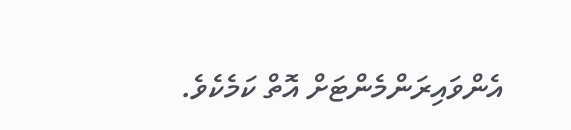އެންވައިރަންމެންޓަށް އޮތް ކަމެކެވެ.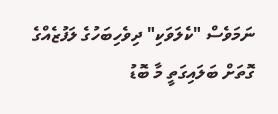ނަމަވެސް "ކެލަވަކި" ދިވެހިބަހުގެ ލަފުޒެއްގެ ގޮތަށް ބަލައިގަތީ މާ ބޮޑު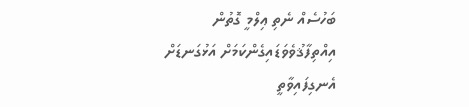ބަހުސެއް ނެތި ޢިލްމީ ގޮތުން އިއްތިފާޤުވެވަޑައިގެންކަމަށް އަޅުގަނޑަށް އެނގިފައިވާތީ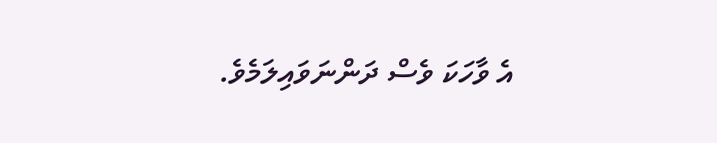އެ ވާހަކަ ވެސް ދަންނަވައިލަމެވެ.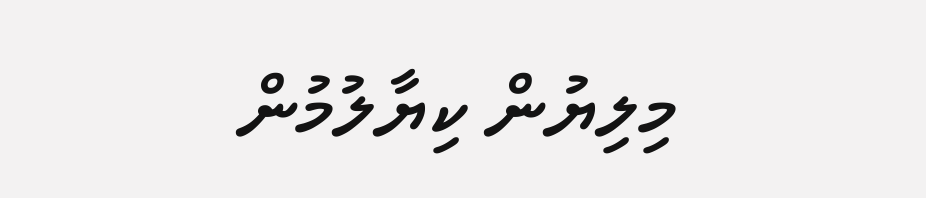މިލިޔުން ކިޔާލުމުން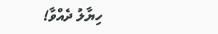ހިޔާލު ދެއްވާ!